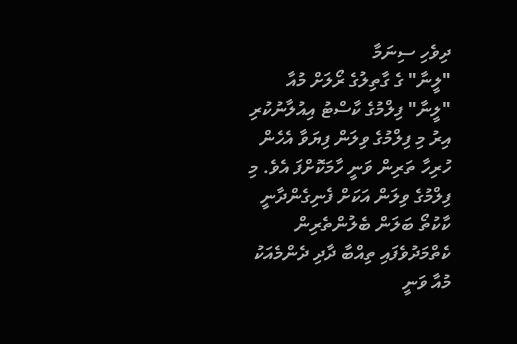ދިވެހި ސިނަމާ
"ލީނާ" ގެ ގާތިލުގެ ރޯލަށް މުއާ
"ލީނާ" ފިލްމުގެ ކާސްޓު އިއުލާނުކުރި އިރު މި ފިލްމުގެ ވިލަން ފިޔަވާ އެހެން ހުރިހާ ތަރިން ވަނީ ހާމަކޮށްފަ އެވެ. މި ފިލްމުގެ ވިލަން އަކަށް ފެނިގެންދާނީ ކާކުތޯ ބަލަން ބެލުންތެރިން ކެތްމަދުވެފައި ތިއްބާ ދާދި ދެންމެއަކު މުއާ ވަނީ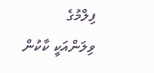ފިލްމުގެ ވިލަންއަކީ ކާކުން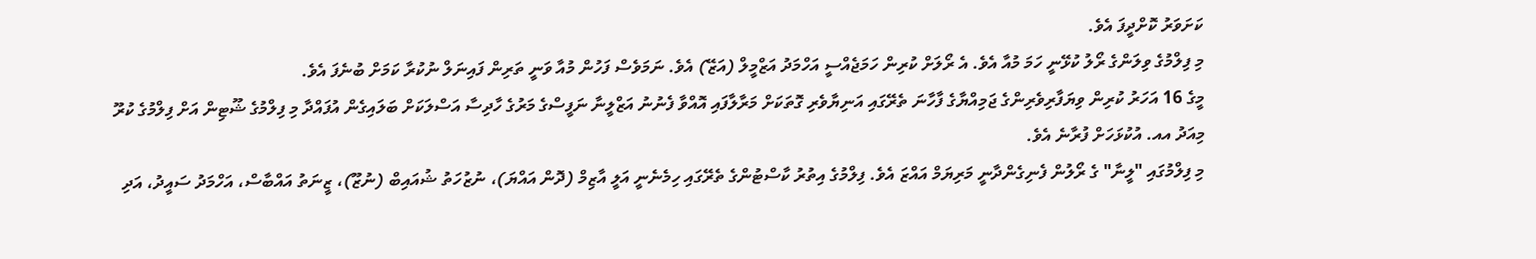ކަށަވަރު ކޮށްދީފަ އެވެ.
މި ފިލްމުގެ ވިލަންގެ ރޯލު ކުޅޭނީ ހަމަ މުއާ އެވެ. އެ ރޯލަށް ކުރިން ހަމަޖެއްސީ އަހްމަދު އަޒްމީލް (އަޒޭ) އެވެ. ނަމަވެސް ފަހުން މުއާ ވަނީ ތަރިން ފައިނަލް ނުކުރާ ކަމަށް ބުނެފަ އެވެ.
މީގެ 16 އަހަރު ކުރިން ވިޔަފާރިވެރިންގެ ޖަމިއްޔާގެ ފާހާނަ ތެރޭގައި އަނިޔާވެރި ގޮތަކަށް މަރާލާފައި އޮއްވާ ފެނުނު އަޒްލީނާ ނަފީސްގެ މަރުގެ ހާދިސާ އަސްލަކަށް ބަލައިގެން އުފައްދާ މި ފިލްމުގެ ޝޫޓިން އަށް ފިލްމުގެ ކުރޫ މިއަދު އއ. އުކުޅަހަށް ފުރާނެ އެވެ.
މި ފިލްމުގައި "ލީނާ" ގެ ރޯލުން ފެނިގެންދާނީ މަރިޔަމް އައްޒަ އެވެ. ފިލްމުގެ އިތުރު ކާސްޓުންގެ ތެރޭގައި ހިމެނެނީ އަލީ އާޒިމް (ދޮން އައްޔަ)، ނުޒުހަތު ޝުއައިބް (ނުޒޫ)، ޒީނަތު އައްބާސް، އަހްމަދު ސައީދު، އަދި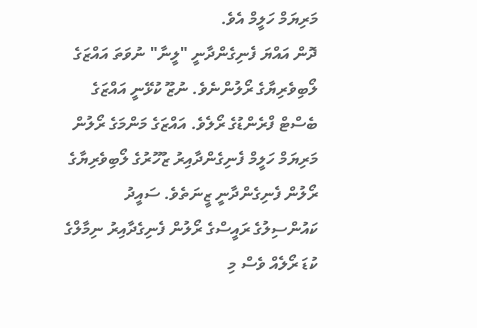މަރިޔަމް ހަލީމް އެވެ.
ދޮން އައްޔަ ފެނިގެންދާނީ "ލީނާ" ނުވަތަ އައްޒަގެ ލޯބިވެރިޔާގެ ރޯލުންނެވެ. ނުޒޫ ކުޅޭނީ އައްޒަގެ ބެސްޓް ފްރެންޑުގެ ރޯލެވެ. އައްޒަގެ މަންމަގެ ރޯލުން މަރިޔަމް ހަލީމް ފެނިގެންދާއިރު ޒުހޫރުގެ ލޯބިވެރިޔާގެ ރޯލުން ފެނިގެންދާނީ ޒީނަތެވެ. ސައީދު ކައުންސިލުގެ ރައީސްގެ ރޯލުން ފެނިގެދާއިރު ނިމާލްގެ ކުޑަ ރޯލެއް ވެސް މި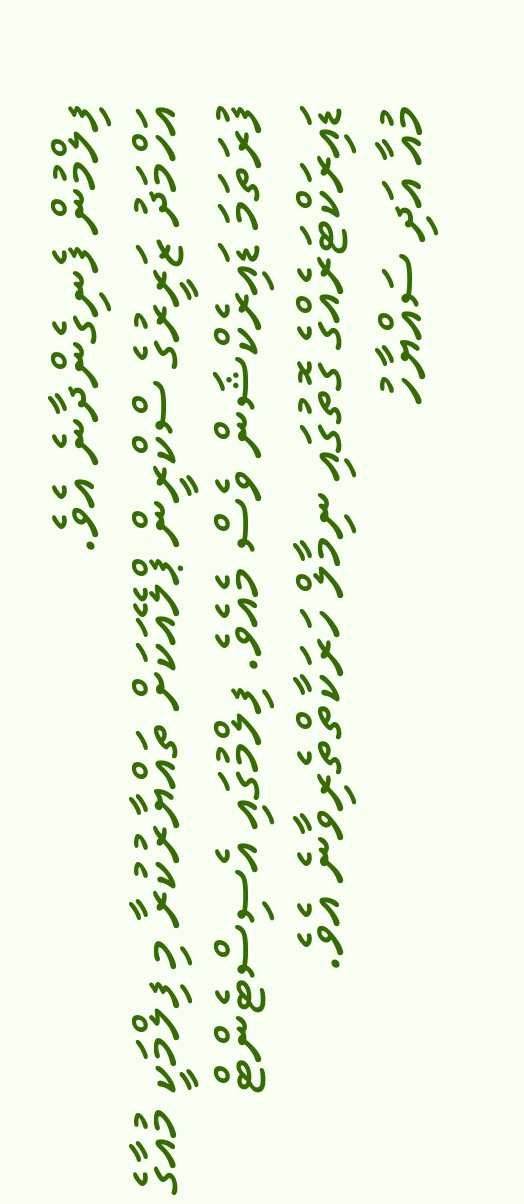ފިލްމުން ފެނިގެންދާނެ އެވެ.
އަހްމަދު ޒަރީރުގެ ސްކްރީން ޕްލޭއަކަށް ތައްޔާރުކުރާ މި ފިލްމަކީ މުއާގެ ފުރަތަމަ ޑައިރެކްޝަން ވެސް މެއެވެ. ފިލްމުގައި އެސިސްޓެންޓް ޑައިރަކްޓަރެއްގެ ގޮތުގައި ނިމާލް ހަރަކާތްތެރިވާނެ އެވެ.
މުއާ އަދި ސައްޔާހު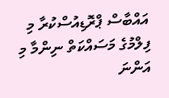އައްބާސް ޕްރޮޑިއުސްކުރާ މި ފިލްމުގެ މަސައްކަތް ނިންމާ މި އަންނަ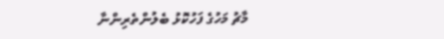މާޗު މަހުގެ ފަހުކޮޅު ބެލުންތެރިންނާ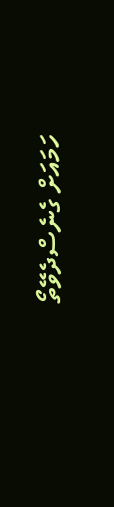ހަމައަށް ގެނެސްދެވޭތޯ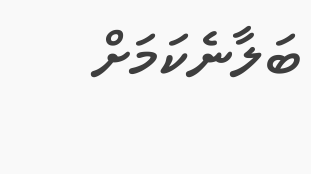ބަލާނެކަމަށް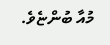މުއާ ބުންޏެވެ.